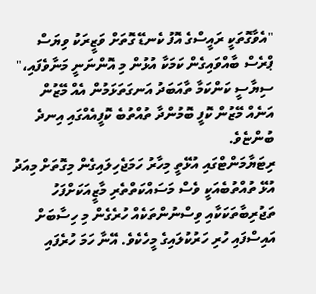"އެވާގޮތަކީ ރައީސްގެ އޮފު ކެނޑޭ ގޮތަށް ވަޒީރަކު ވިޔަސް ޕްރެސް ބާއްވައިގެން ކަމަކާ އުޅުން މި އޮންނަނީ މަނާވެފައި،" ސިޔާސީ ކަންކަމާ ތާއަބަދު އަނގަތަޅަމުން އެއް މޭޒުން އަނެއް މޭޒުން ކޮފީ ބޮމުންދާ ތުއްތުބެ ކޮފީއެއްގައި އިނދެ ބުންޏެވެ.
ރިޓަޔާމަންޓްގައި އުޅޭތީ މިހާރު ހަމަޖެހިލައިގެން މިގޮތަށް މިއަދު އުޅޭ ތުއްތުބެއަކީ ވެސް މަސައްކަތްތެރި މާޒީއަކަށްފަހު ތަޖުރިބާތަކަކާއި ވިސްނުންތަކެއް ހުރެގެން މި ހިސާބަށް އައިސްފައި ހުރި ހަރުކުލައިގެ މީހެކެވެ. އޭނާ ހަމަ ހުރެފައި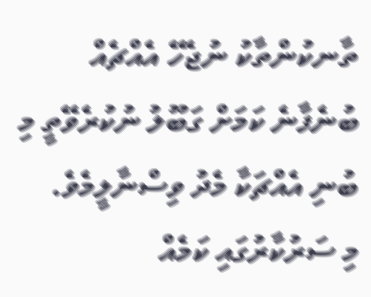ތާނކުންތާކު ނުޖެހޭ އެއްޗެއް ބުނެފާނެ ކަމަށް ގަބޫލު ނުކުރެވޭތީ މި ބުނި އެއްޗަކާ މެދު ވިސްނާލީމެވެ.
މި ސަރުކާރުގައި ކަމެއް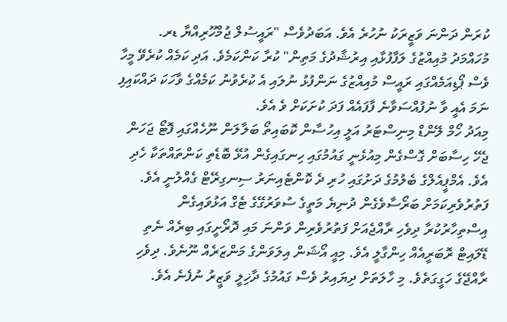ކުރަން ދަންނަ ވަޒީރަކު ނުހުރެ އެވެ. އަބަދުވެސް "ރައީސުލް ޖުމްހޫރިއްޔާ ޑރ. މުހައްމަދު މުއިއްޒުގެ ލަފާފުޅާއި އިރުޝާދުގެ މަތިން" ކުރާ ކަންކަމެވެ. އަދި ކަމެއް ކުރެވޭ މީހާ ވެސް ޕޯޑިއަމެއްގައި ރައީސް މުއިއްޒުގެ ނަންފުޅު ނުލައި އެ ކުރެވުނު ކަމެއްގެ ވާހަކަ ދައްކައިފި ނަމަ އެއީ ވާ ނުފުއްސަވާނެ ފާފައެއް ފަދަ ކުށަކަށް ވެ އެވެ.
މިއަދު ހޯމް ލޭންޑް މިނިސްޓަރު އަލީ އިހުސާން ކޮބައިތޯ ބަލާލަން ނޫހެއްގައި ފޮޓޯ ޖަހަން ޖެހޭ ހިސާބަށް ގޮސްގެން މިއުޅެނީ ގައުމުގައި ހިނގައިގެން އުޅޭ ބޮޑެތި ކަންތައްތަކާ ހެދި އެވެ. އެމްޕީއެލްގެ ބެލުމުގެ ދަށުގައި ހުރި ދެ ކޮންޓެއިނަރު ސިނގިރޭޓް ގެއްލުނީ އެވެ. ފަތުރުވެރިކަމަށް ބަރޯސާވެގެން ދުނިޔެ މަތީގެ ސުވަރުގޭގެ ޓެގް އަޅުވައިގެން އިސްތިހާރުކުރާ ދިވެހި ރާއްޖެއަށް ފަތުރުވެރިން ވަންނަ މައި ދޮރޯށީގައި ބިރެއް ނެތި ޑޭލައިޓް ރޮބަރީއެއް ހިންގާލީ އެވެ. މިއީ އޯޝަން އިލަވަންގެ މަންޒަރެއް ނޫނެވެ. ދިވެހި ރާއްޖޭގެ ހަގީގަތެވެ. މި ހާލަތަށް ދިޔައިރު ވެސް ގައުމުގެ ދާޚިލީ ވަޒީރު ނުފެނެ އެވެ.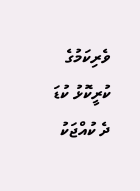ވެރިކަމުގެ ކުރީކޮޅު ކުޑަ ދެ ކުއްޖަކު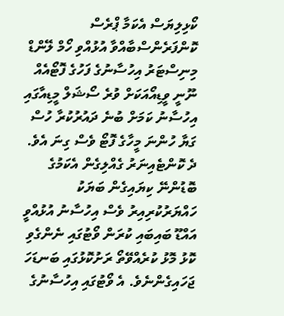ކޯޅިލިޔަސް އެކަމާ ޕްރެސް ކޮންފަރެންސްބާއްވާ އުޅުއްވި ހޯމް ލޭންޑް މިނިސްޓަރު އިހުސާނުގެ ފަހުގެ ފޮޓޯއެއް ނޫނީ ވީޑިއޯއަކަށް ވުރެ ސޯޝަލް މީޑިއާގައި އިހުސާނު ކަމަށް ބުނެ ދައުރުކުރާ ހުސް ގަޔާ ހުންނަ މީހާގެ ފޮޓޯ ވެސް ގިނަ އެވެ.
ދެ ކޮންޓެއިނަރު ގެއްލިގެން އެކަމުގެ ބޮޑުންނޭ ކިޔައިގެން ބަޔަކު ހައްޔަރުކުރިއިރު ވެސް އިހުސާނު އުޅުއްވީ އައްޑޫ ބައިބައި ކުރަން ވޯޓުގައި ނެންގެވި ކޮޅު މޮޅު ކުރެއްވޭތޯ ރަށުކޮޅުގައި ބަނޑަހަ ޖަހައިގެންނެވެ. އެ ވޯޓުގައި އިހުސާނުގެ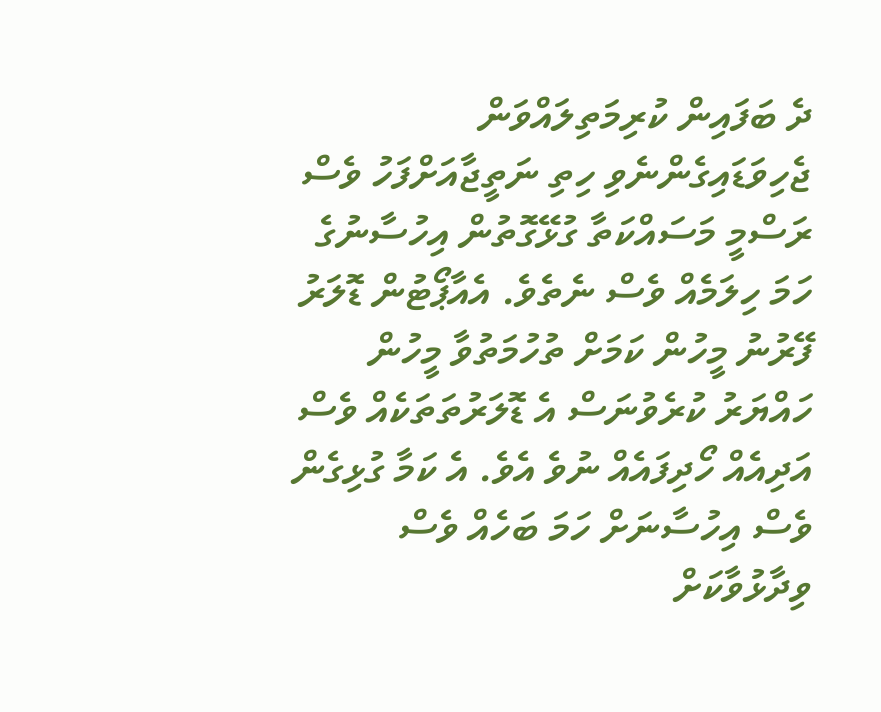ދެ ބަފައިން ކުރިމަތިލައްވަން ޖެހިވަޑައިގެންނެވި ހިތި ނަތީޖާއަށްފަހު ވެސް ރަސްމީ މަސައްކަތާ ގުޅޭގޮތުން އިހުސާނުގެ ހަމަ ހިލަމެއް ވެސް ނެތެވެ. އެއާޕޯޓުން ޑޮލަރު ފޭރުނު މީހުން ކަމަށް ތުހުމަތުވާ މީހުން ހައްޔަރު ކުރެވުނަސް އެ ޑޮލަރުތަތަކެއް ވެސް އަދިއެއް ހޯދިފައެއް ނުވެ އެވެ. އެ ކަމާ ގުޅިގެން ވެސް އިހުސާނަށް ހަމަ ބަހެއް ވެސް ވިދާޅުވާކަށް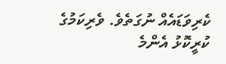ކެރިވަޑައެއް ނުގަތެވެ. ވެރިކަމުގެ ކުރީކޮޅު އެންމެ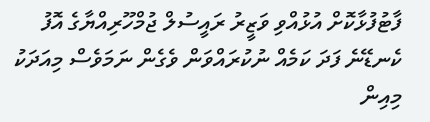ފާޓުފުޅާކޮށް އުޅުއްވި ވަޒީރު ރައީސުލް ޖުމްހޫރިއްޔާގެ އޮފު ކެނޑޭނެ ފަދަ ކަމެއް ނުކުރައްވަން ވެގެން ނަމަވެސް މިއަދަކު މިއިން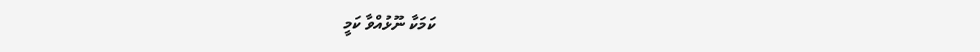ކަމަކާ ނޫޅުއްވާ ކަމީ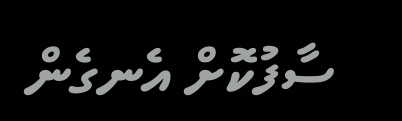ސާފުކޮށް އެނގެން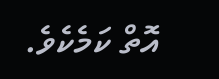އޮތް ކަމެކެވެ.